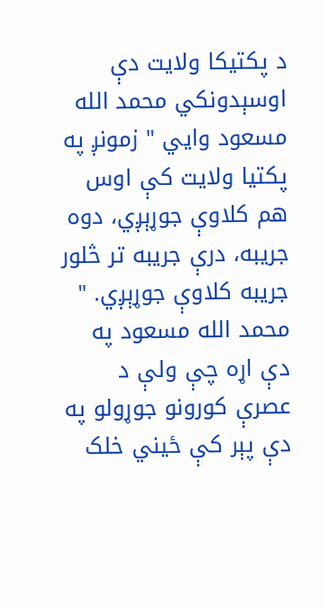د پکتیکا ولایت دې اوسېدونکي محمد الله مسعود وايي " زمونږ په پکتیا ولایت کې اوس هم کلاوې جوړېږي، دوه جریبه، درې جریبه تر څلور جریبه کلاوې جوړېږي. "
محمد الله مسعود په دې اړه چې ولې د عصرې کورونو جوړولو په دې پېر کې ځیني خلک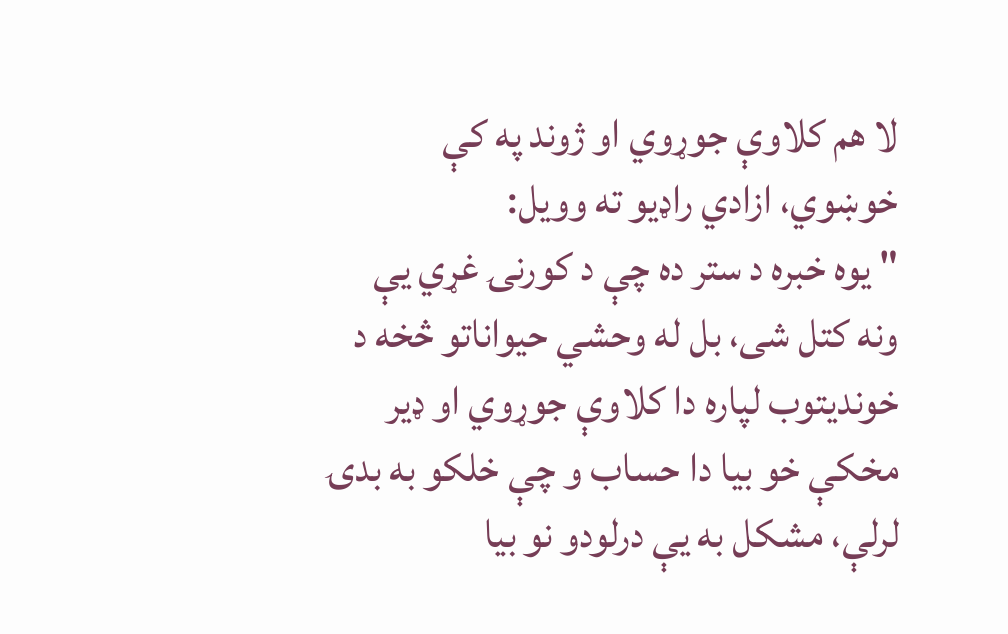لا هم کلاوې جوړوي او ژوند په کې خوښوي، ازادي راډیو ته وویل:
" یوه خبره د ستر ده چې د کورنۍ غړي یې ونه کتل شی، بل له وحشي حیواناتو څخه د خوندیتوب لپاره دا کلاوې جوړوي او ډیر مخکې خو بیا دا حساب و چې خلکو به بدۍ لرلې، مشکل به یې درلودو نو بیا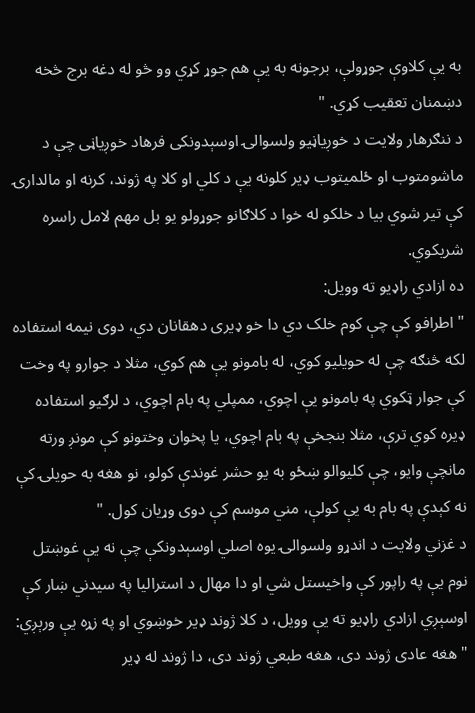به یې کلاوې جوړولې، برجونه به یې هم جوړ کړي وو څو له دغه برج څخه دښمنان تعقیب کړي. "
د ننګرهار ولایت د خوږیاڼیو ولسوالۍ اوسېدونکی فرهاد خوږیاڼی چې د ماشومتوب او ځلمیتوب ډیر کلونه یې د کلي او کلا په ژوند، کرنه او مالدارۍ کې تیر شوي بیا د خلکو له خوا د کلاګانو جوړولو یو بل مهم لامل راسره شریکوي.
ده ازادي راډیو ته وویل:
" اطرافو کې چې کوم خلک دي دا خو ډیری دهقانان دي، دوی نیمه استفاده لکه څنګه چې له حویلیو کوي، له بامونو یې هم کوي، مثلا د جوارو په وخت کې جوار ټکوي په بامونو یې اچوي، ممپلي په بام اچوي، د لرګیو استفاده ډیره کوي ترې، مثلا بنجخې په بام اچوي، یا پخوان وختونو کې مونږ ورته مانچې وایو، چې کلیوالو ښځو به یو حشر غوندې کولو، نو هغه به حویلۍ کې نه کېدې په بام به یې کولې، مني موسم کې دوی وړیان کول. "
د غزني ولایت د اندړو ولسوالۍ یوه اصلي اوسېدونکې چې نه یې غوښتل نوم یې په راپور کې واخیستل شي او دا مهال د استرالیا په سیدني ښار کې اوسېږي ازادي راډیو ته یې وویل، د کلا ژوند ډیر خوښوي او په زړه یې ورېږي:
" هغه عادی ژوند دی، هغه طبعي ژوند دی، دا ژوند له ډیر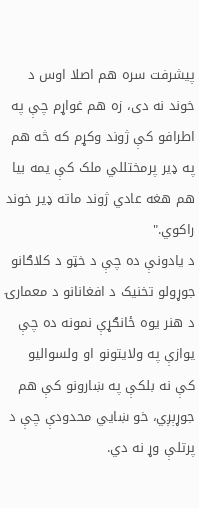پیشرفت سره هم اصلا اوس د خوند نه دی، زه هم غواړم چې په اطرافو کې ژوند وکړم که څه هم په ډیر پرمختللي ملک کې یمه بیا هم هغه عادي ژوند ماته ډیر خوند راکوي."
د یادونې ده چې د خټو د کلاګانو جوړولو تخنیک د افغانانو د معمارۍ د هنر یوه ځانګړې نمونه ده چې یوازې په ولایتونو او ولسوالیو کې نه بلکې په ښارونو کې هم جوړېږي، خو ښايي محدودې چې د پرتلې وړ نه دي.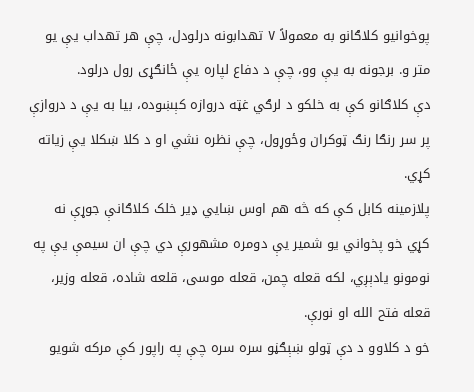پوخوانیو کلاګانو به معمولاً ۷ تهدابونه درلودل، چې هر تهداب یې یو متر و. برجونه به یې وو، چې د دفاع لپاره یې ځانګړی رول درلود.
دې کلاګانو کې به خلکو د لرګي غټه دروازه کېښوده، بیا به یې د دروازې پر سر رنګا رنګ ټوکران وځوړول، چې نظره نشي او د کلا ښکلا یې زیاته کړي.
پلازمینه کابل کې که څه هم اوس ښايي ډیر خلک کلاګانې جوړې نه کړي خو پخواني یو شمیر یې دومره مشهورې دي چې ان سیمې یې په نومونو یادېږي، لکه قعله چمن، قعله موسی، قلعه شاده، قعله وزیر، قعله فتح الله او نورې.
خو د کلاوو د دې ټولو ښېګڼو سره سره چې په راپور کې مرکه شویو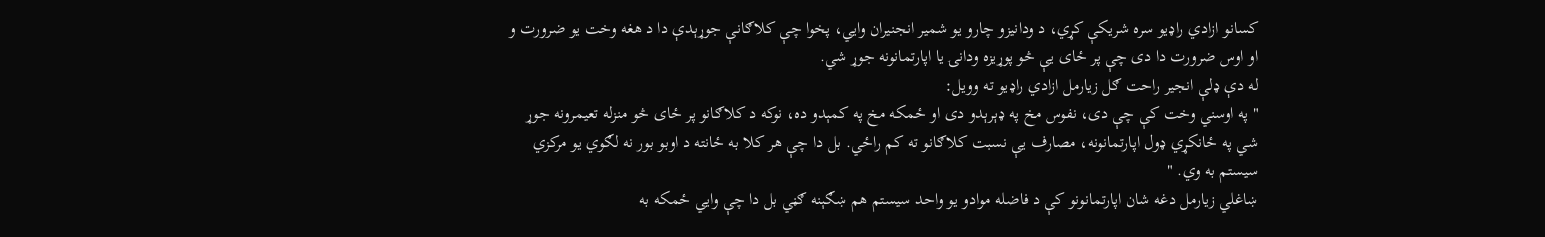کسانو ازادي راډیو سره شریکې کړي، د ودانیزو چارو یو شمیر انجنیران وايي، پخوا چې کلاګانې جوړېدې دا د هغه وخت یو ضرورت و او اوس ضرورت دا دی چې پر ځای یې څو پوړیزه ودانۍ یا اپارتمانونه جوړ شي.
له دې ډلې انجیر راحت ګل زیارمل ازادي راډیو ته وویل:
" په اوسني وخت کې چې دی، نفوس مخ په ډېرېدو دی او ځمکه مخ په کمېدو ده، نوکه د کلاګانو پر ځای څو منزله تعیمرونه جوړ شي په ځانکړي ډول اپارتمانونه، مصارف یې نسبت کلاګانو ته کم راځي. بل دا چې هر کلا به ځانته د اوبو بور نه لګوي یو مرکزي سیستم به وي. "
ښاغلي زیارمل دغه شان اپارتمانونو کې د فاضله موادو یو واحد سیستم هم ښګېنه ګڼي بل دا چې وايي ځمکه به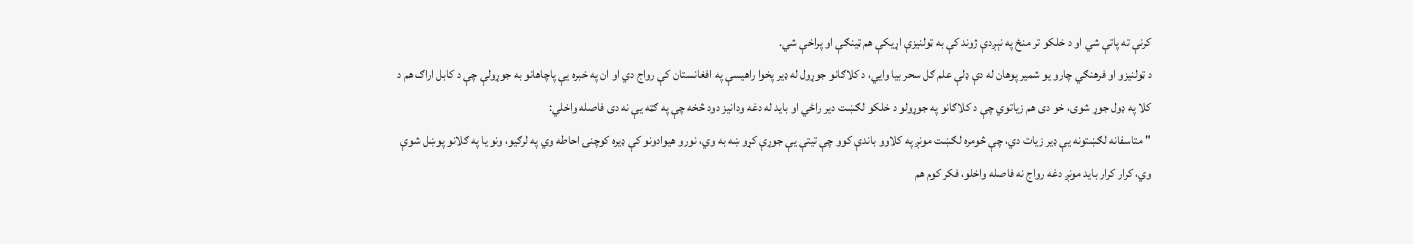کرنې ته پاتې شي او د خلکو تر منځ په نېږدې ژوند کې به ټولنیزې اړیکې هم ټینګې او پراخې شي.
د ټولنیزو او فرهنګي چارو یو شمیر پوهان له دې ډلې علم ګل سحر بیا وايي، د کلاګانو جوړول له ډیر پخوا راهیسې په افغانستان کې رواج دي او ان په خبره یې پاچاهانو به جوړولې چې د کابل اراګ هم د کلا په ډول جوړ شوی، خو دی هم زیاتوي چې د کلاګانو په جوړولو د خلکو لګښت دير راځي او باید له دغه ودانیز دود څخه چې په ګټه یې نه دی فاصله واخلي:
" متاسفانه لګښتونه یې ډیر زیات دي، چې څومره لګښت مونږ په کلاوو باندې کوو چې تیتې یې جوړې کړو ښه به وي، نورو هیوادونو کې ډیره کوچنۍ احاطه وي په لرګیو، ونو یا په ګلانو پوښل شوې وي، کرار کرار باید مونږ دغه رواج نه فاصله واخلو، فکر کوم هم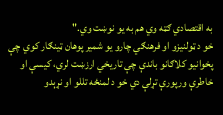به اقتصادي ګټه وي هم به یو نوښت وي."
خو د ټولنیزو او فرهنګي چارو یو شمیر پوهان ټینګار کوي چې پخوانیو کلاګانو باندې چې تاریخي ارزښت لري، کیسې او خاطرې ورپورې تړلې دي خو د لمنځه تللو او نړېدو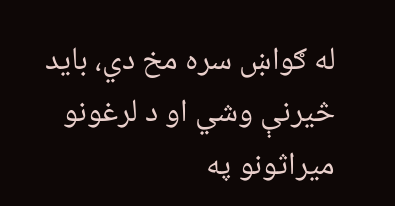له ګواښ سره مخ دي، باید څیرنې وشي او د لرغونو میراثونو په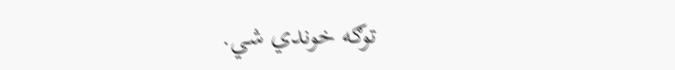توګه خوندي شي.